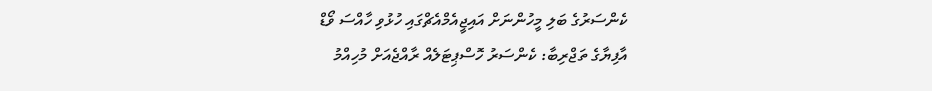ކެންސަރުގެ ބަލި މީހުންނަށް އައިޖީއެމްއެޗްގައި ހުޅުވި ހާއްސަ ވޯޑް
އާފިޔާގެ ތަޖްރިބާ: ކެންސަރު ހޮސްޕިޓަލެއް ރާއްޖެއަށް މުހިއްމު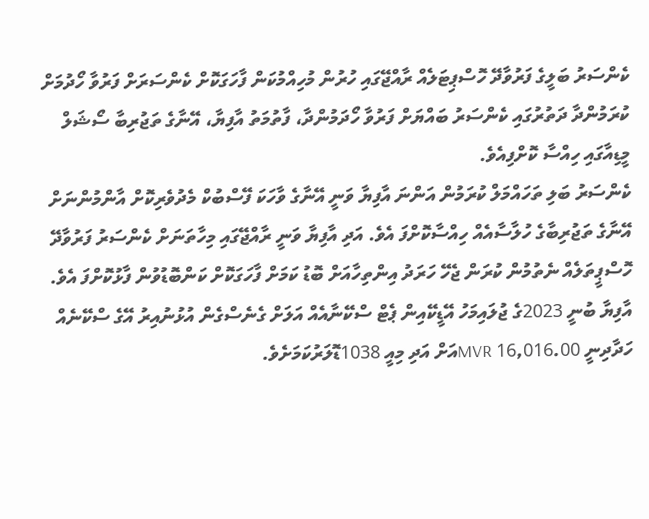ކެންސަރު ބަލީގެ ފަރުވާދޭ ހޮސްޕިޓަލެއް ރާއްޖޭގައި ހުރުން މުހިއްމުކަން ފާހަގަކޮށް ކެންސަރަށް ފަރުވާ ހޯދުމަށް ކުރަމުންދާ ދަތުރުގައި ކެންސަރު ބައްޔަށް ފަރުވާ ހޯދަމުންދާ، ފާތުމަތު އާފިޔާ، އޭނާގެ ތަޖުރިބާ ސޯޝަލް މީޑިއާގައި ހިއްސާ ކޮށްފިއެވެ.
ކެންސަރު ބަލި ތަހައްމަލް ކުރަމުން އަންނަ އާފިޔާ ވަނީ އޭނާގެ ވާހަކަ ފޭސްބުކް މެދުވެރިކޮށް އާންމުންނަށް އޭނާގެ ތަޖުރިބާގެ ހުލާސާއެއް ހިއްސާކޮށްފަ އެވެ. އަދި އާފިޔާ ވަނީ ރާއްޖޭގައި މިހާތަނަށް ކެންސަރު ފަރުވާދޭ ހޮސްޕީތަލެއް ނެތުމުން ކުރަން ޖެހޭ ހަރަދު އިންތިހާއަށް ބޮޑު ކަމަށް ފާހަގަކޮށް ކަންބޮޑުވުން ފާޅުކޮށްފަ އެވެ.
އާފިޔާ ބުނީ 2023ގެ ޖުލައިމަހު އޭޑީކޭއިން ޕެޓް ސްކޭނާއެއް އަލަށް ގެނެސްގެން އުޅުނުއިރު އޭގެ ސްކޭނެއް ހަދާދިނީ MVR 16,016.00އަށް އަދި މިއީ 1038ޑޮލަރުކަމަށެވެ.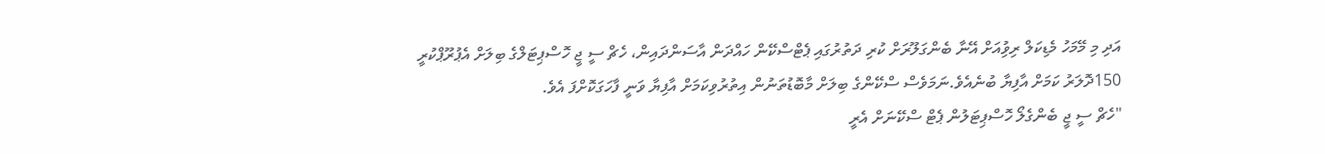އަދި މި މޭމަހު މެޑިކަލް ރިވިުއަށް އޭނާ ބެންގަލޫރަށް ކުރި ދަތުރުގައި ޕެޓްސްކޭން ހައްދަން އާސަންދައިން، ހެޗް ސީ ޖީ ހޮސްޕިޓަލްގެ ބިލަށް އެޕުރޫޕްކުރީ 150ދޮލަރު ކަމަށް އާފިޔާ ބުނެއެވެ.ނަމަވެސް ސްކޭންގެ ބިލަށް މާބޮޑުތަނުން އިތުރުވިކަމަށް އާފިޔާ ވަނީ ފާހަގަކޮށްފަ އެވެ.
"ހެޗް ސީ ޖީ ބެންގެލޯ ހޮސްޕިޓަލުން ޕެޓް ސްކޭނަށް އެރީ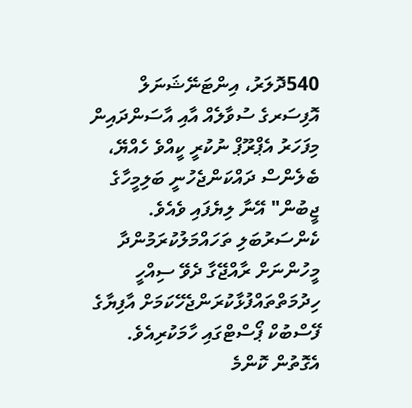540ދޮލަރު، އިންޓަނޭޝަނަލް އޮފިސަރގެ ސުވާލެއް އާއި އާސަންދައިން މިފަހަރު އެޕްރޫޕް ނުކުރީ ކީއްވެ ހެއްޔޭ، ބެލެންސް ދައްކަންޖެހުނީ ބަލިމީހާގެ ޖީބުން" އޭނާ ލިޔެފައި ވެއެވެ.
ކެންސަރުބަލި ތަހައްމަލުކުރަމުންދާ މީހުންނަށް ރާއްޖޭގާ ދެވޭ ސިއްހީ ހިދުމަތްތައްފުޅާކުރަންޖެހޭކަމަށް އާފިޔާގެ ފޭސްބުކް ޕޯސްޓްގައި ހާމަކުރިއެވެ. އެގޮތުން ކޮންމެ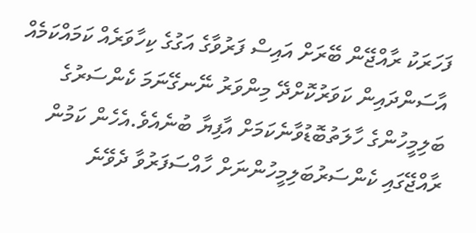ފަހަރަކު ރާއްޖޭން ބޭރަށް އައިސް ފަރުވާގެ އަގުގެ ކިހާވަރެއް ކަމައްކަމެއް އާސަންދައިން ކަވަރުކޮށްދޭ މިންވަރު ނޭނގޭނަމަ ކެންސަރުގެ ބަލިމީހުންގެ ހާލަތުބޮޑުވާނެކަމަށް އާފިޔާ ބުނެއެވެ.އެހެން ކަމުން ރާއްޖޭގައި ކެންސަރުބަލިމީހުންނަށް ހާއްސަފަރުވާ ދެވޭނެ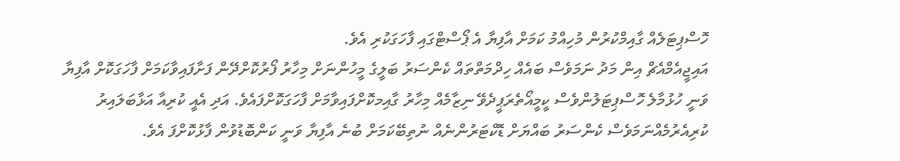ހޮސްޕިޓަލެއް ގާއިމްކުރުން މުހިއްމު ކަމަށް އާފިޔާ އެ ޕޯސްޓްގައި ފާހަގަކުރި އެވެ.
އައިޖީއެމްއެޗް އިން މަދު ނަމަވެސް ބައެއް ހިދްމަތްތައް ކެންސަރު ބަލީގެ މީހުންނަށް މިހާރު ފޯރުކޮށްދޭން ފަށާފައިވާކަމަށް ފާހަގަކޮށް އާފިޔާ ވަނީ ހުޅުމާލެ ހޮސްޕިޓަލުންވެސް ކީމީއޯތެރަޕީދެވޭ ނިޒާމެއް މިހާރު ގާއިމކޮށްފައިވާމަށް ފާހަގަކޮށްފައެވެ. އަދި އެއީ ކުރިއާ އަޅާބަލައިރު ކުރިއެރުމެއްނަމަވެސް ކެންސަރު ބައްޔަށް ޑޮކްޓަރުންނެއް ނުތިބޭކަމަށް ބުނެ އާފިޔާ ވަނީ ކަންބޮޑުވުން ފާޅުކޮށްފަ އެވެ.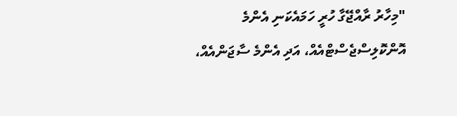"މިހާރު ރާއްޖޭގާ ހުރީ ހަމައެކަނި އެންމެ އޮންކޮލިސްޖެސްޓްއެއް، އަދި އެންމެ ސާޖަންއެއް،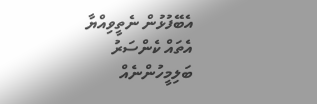އެބޭފުޅުން ނެތީވިއްޔާ އެތައް ކެންސަރު ބަލިމީހުންނެއް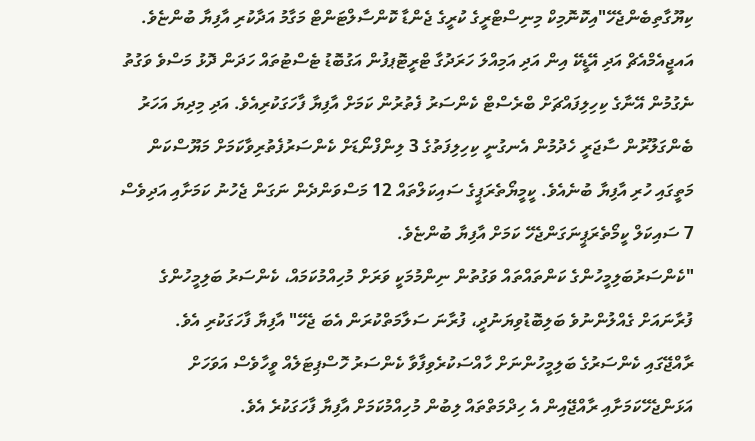ކިޔޫގާތިބެންޖެހޭ"އިކޮނޮމިކް މިނިސްޓްރީގެ ކުރީގެ ޖެންޑާ ކޮންސާލްޓަންޓް މަގާމު އަދާކުރި އާފިޔާ ބުންޏެވެ.
އައޖީއެމްއެޗް އަދި އޭޑީކޭ އިން އަދި އަމިއްލަ ހަރަދުގާ ޓްރީޓޮޕފުން އަގުބޮޑު ޓެސްޓުތައް ހަދަން ދޮޅު މަސްވެ ވަގުތު ނެގުމުން އޭނާގެ ކިހިލިފައްޗަށް ބްރެސްޓް ކެންސަރު ފެތުރުން ކަމަށް އާފިޔާ ފާހަގަކުރިއެވެ. އަދި މިދިޔަ އަހަރު ބެންގަލޫރުން ސާޖަރީ ހެދުމުން އެނގުނީ ކިހިލިފަތުގެ 3 ލިންފްނޯޑަށް ކެންސަރުފެތުރިވާކަމަށް މަޔޫސްކަން މަތީގައި ހުރި އާފިޔާ ބުނެއެވެ. ކީމީޔޯތެރަޕީގެ ސައިކަލްތައް 12 މަސްވަންދެން ނަގަން ޖެހުނު ކަމަށާއި އަދިވެސް 7 ސައިކަލް ކީމޯތެރަޕީނަގަންޖެހޭ ކަމަށް އާފިޔާ ބުންޏެވެ.
"ކެންސަރުބަލިމީހުންގެ ކަންތައްތައް ވަގުތުން ނިންމުމަކީ ވަރަށް މުހިއްމުކަމައް، ކެންސަރު ބަލިމީހުންގެ ފުރާނައަށް ގެއްލުންނުވެ ބަލިބޮޑުވިޔަނުދީ، ފުރާނަ ސަލާމަތްކުރަން އެބަ ޖެހޭ" އާފިޔާ ފާހަގަކުރި އެވެ.
ރާއްޖޭގައި ކެންސަރުގެ ބަލިމީހުންނަށް ހާއްސަކުރެވިފާވާ ކެންސަރު ހޮސްޕިޓަލެއް ވީހާވެސް އަވަހަށް އަޅަންޖެހޭކަމަށާއި ރާއްޖޭއިން އެ ހިދްމަތްތައް ލިބުން މުހިއްމުކަމަށް އާފިޔާ ފާހަގަކުރެ އެވެ.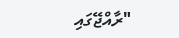"ރާއްޖޭގައި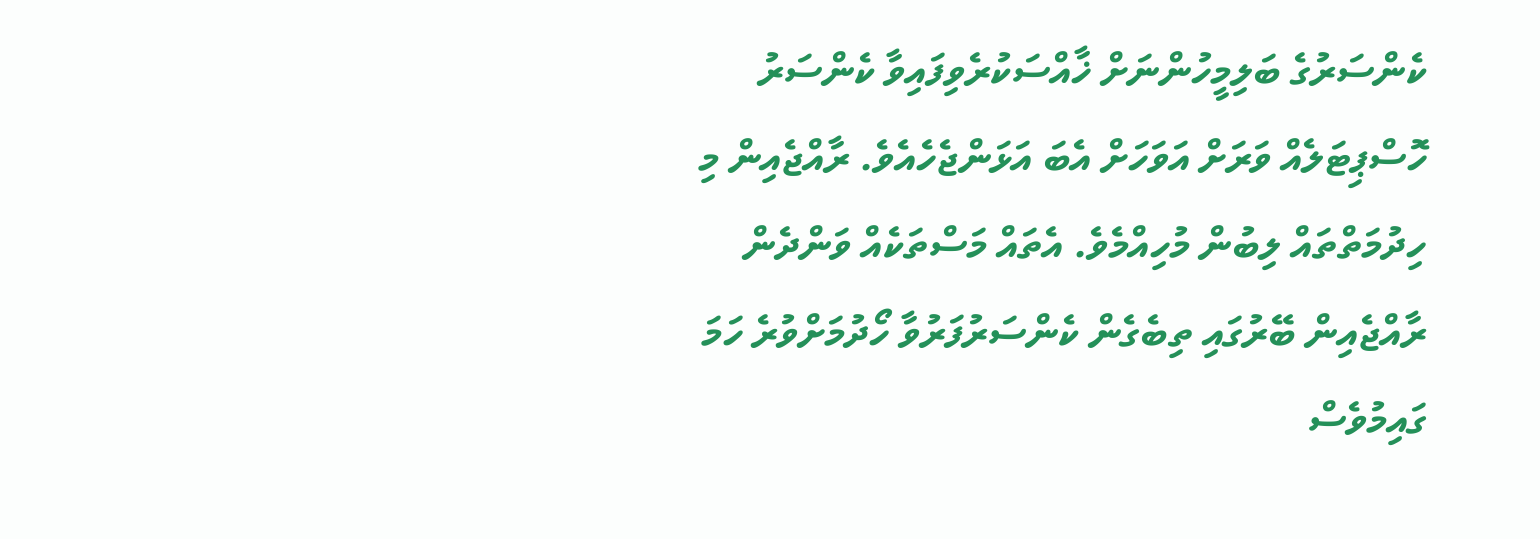ކެންސަރުގެ ބަލިމީހުންނަށް ޚާއްސަކުރެވިފައިވާ ކެންސަރު ހޮސްޕިޓަލެއް ވަރަށް އަވަހަށް އެބަ އަޅަންޖެހެއެވެ. ރާއްޖެއިން މި ހިދުމަތްތައް ލިބުން މުހިއްމެވެ. އެތައް މަސްތަކެއް ވަންދެން ރާއްޖެއިން ބޭރުގައި ތިބެގެން ކެންސަރުފަރުވާ ހޯދުމަށްވުރެ ހަމަ ގައިމުވެސް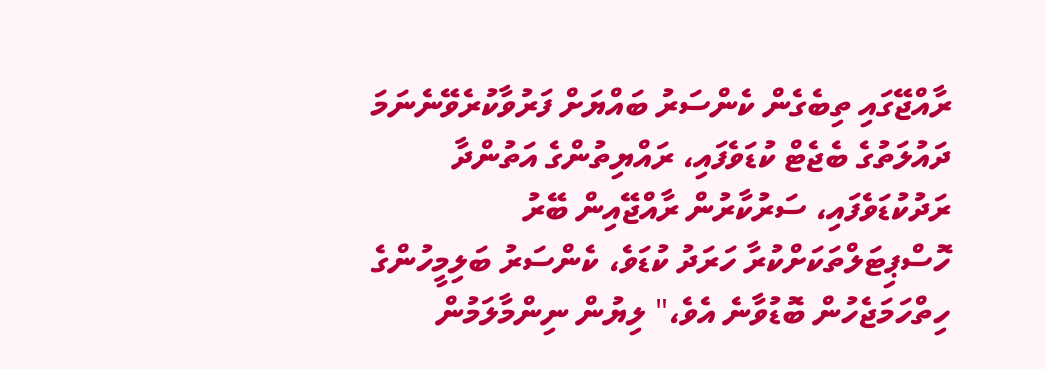ރާއްޖޭގައި ތިބެގެން ކެންސަރު ބައްޔަށް ފަރުވާކުރެވޭނެނަމަ ދައުލަތުގެ ބެޖެޓް ކުޑަވެފައި، ރައްޔިތުންގެ އަތުންދާ ރަދުކުޑަވެފައި، ސަރުކާރުން ރާއްޖޭއިން ބޭރު ހޮސްޕިޓަލްތަކަށްކުރާ ހަރަދު ކުޑަވެ، ކެންސަރު ބަލިމީހުންގެ ހިތްހަމަޖެހުން ބޮޑުވާނެ އެވެ،" ލިޔުން ނިންމާލަމުން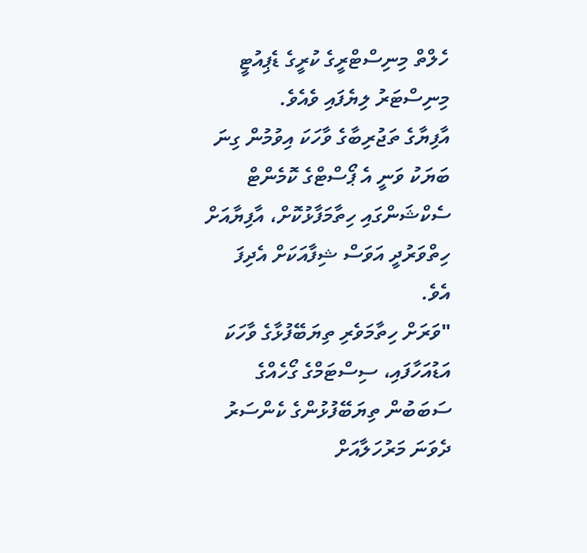ހެލްތް މިނިސްޓްރީގެ ކުރީގެ ޑެޕިއުޓީ މިނިސްޓަރު ލިޔެފައި ވެއެވެ.
އާފިޔާގެ ތަޖުރިބާގެ ވާހަކަ އިވުމުން ގިނަ ބަޔަކު ވަނީ އެ ޕޯސްޓްގެ ކޮމެންޓް ސެކްޝަންގައި ހިތާމަފާޅުކޮށް، އާފިޔާއަށް ހިތްވަރުދީ އަވަސް ޝިފާއަކަށް އެދިފަ އެވެ.
"ވަރަށް ހިތާމަވެރި ތިޔަބޭފުޅާގެ ވާހަކަ އަޑުއަހާފައި، ސިސްޓަމްގެ ގޯހެއްގެ ސަބަބުން ތިޔަބޭފުޅުންގެ ކެންސަރު ދެވަނަ މަރުހަލާއަށް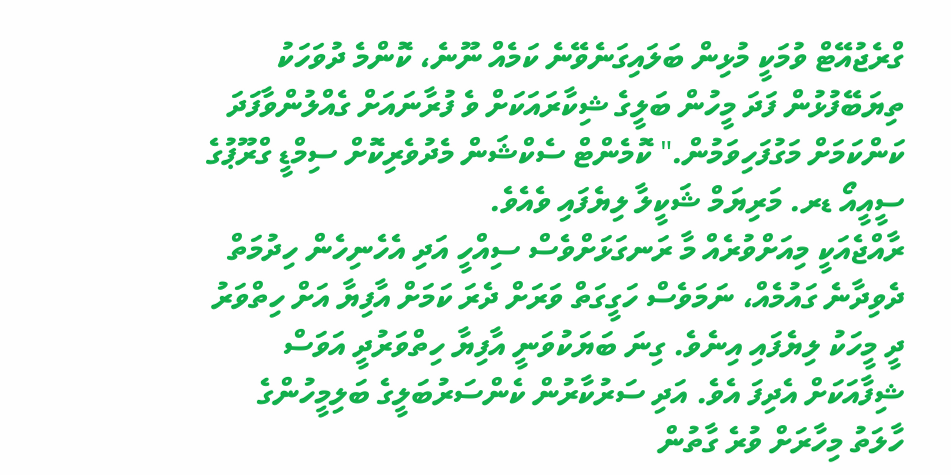ގްރެޖުއޭޓް ވުމަކީ މުޅިން ބަލައިގަނެވޭނެ ކަމެއް ނޫނެ، ކޮންމެ ދުވަހަކު ތިޔަބޭފުޅުން ފަދަ މީހުން ބަލީގެ ޝިކާރައަކަށް ވެ ފުރާނައަށް ގެއްލުންވާފަދަ ކަންކަމަށް މަގުފަހިވަމުން." ކޮމެންޓް ސެކްޝަން މެދުވެރިކޮށް ސިމްޑީ ގްރޫޕުގެ ސީއީއޯ ޑރ. މަރިޔަމް ޝަކީލާ ލިޔެފައި ވެއެވެ.
ރާއްޖެއަކީ މިއަށްވުރެއް މާ ރަނގަޅަށްވެސް ސިއްހީ އަދި އެހެނިހެން ހިދުމަތް ދެވިދާނެ ގައުމެއް، ނަމަވެސް ހަގީގަތް ވަރަށް ދެރަ ކަމަށް އާފިޔާ އަށް ހިތްވަރު ދީ މީހަކު ލިޔެފައި އިނެވެ. ގިނަ ބަޔަކުވަނީ އާފިޔާ ހިތްވަރުދީ އަވަސް ޝިފާއަކަށް އެދިފަ އެވެ. އަދި ސަރުކާރުން ކެންސަރުބަލީގެ ބަލިމީހުންގެ ހާލަތު މިހާރަށް ވުރެ ގާތުން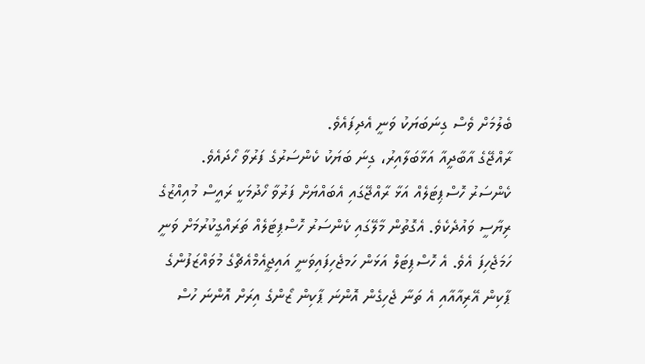ބެލުމަށް ވެސް ގިނަބަޔަކު ވަނީ އެދިފައެވެ.
ރާއްޖޭގެ އާބާދީއާ އަޅާބަލާއިރު، ގިނަ ބަޔަކު ކެންސަރުގެ ފަރުވާ ހޯދައެވެ.
ކެންސަރު ހޮސްޕިޓަލެއް އަޅާ ރާއްޖޭގައި އެބައްޔަށް ފަރުވާ ހޯދުމަކީ ރައީސް މުއިއްޒުގެ ރިޔާސީ ވައުދެކެވެ. އެގޮތުން މާލޭގައި ކެންސަރު ހޮސްޕިޓަލެއް ތަރައްގީކުރުމަށް ވަނީ ހަމަޖެހިފަ އެވެ. އެ ހޮސްޕިޓަލް އަޅަން ހަމޖެހިފައިވަނީ އައިޖީއެމްއެޗްގެ މުވައްޒަފުންގެ ޕާކިން އޭރިއާއާއި އެ ތަނާ ޖެހިގެން އޮންނަ ޕާކިން ޒޯންގެ އިރަށް އޮންނަ ހުސް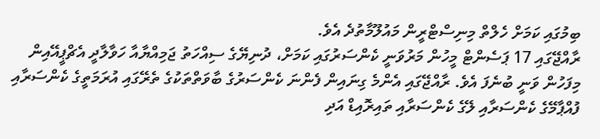ބިމުގައި ކަމަށް ހެލްތް މިނިސްޓްރީން މައުލޫމާތުދެ އެވެ.
ރާއްޖޭގައި 17 ޕަސެންޓް މީހުން މަރުވަނީ ކެންސަރުގައި ކަމަށް، ދުނިޔޭގެ ސިއްހަތު ޖަމިއްޔާއާ ހަވާލާދީ އެޗްޕީއޭއިން މިފަހުން ވަނީ ބުނެފަ އެވެ. ރާއްޖޭގައި އެންމެ ގިނައިން ފެންނަ ކެންސަރުގެ ބާވަތްތަކުގެ ތެރޭގައި އުރަމަތީގެ ކެންސަރާއި ފުއްޕާމޭގެ ކެންސަރާއި ލޭގެ ކެންސަރާއި ތައިރޮއިޑް އަދި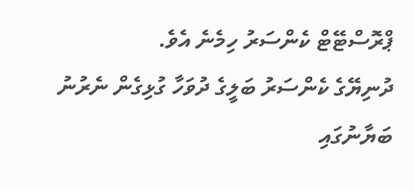ޕްރޮސްޓޭޓް ކެންސަރު ހިމެނެ އެވެ.
ދުނިޔޭގެ ކެންސަރު ބަލީގެ ދުވަހާ ގުޅިގެން ނެރުނު ބަޔާނުގައި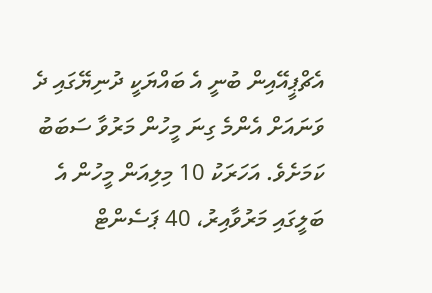އެޗްޕީއޭއިން ބުނީ އެ ބައްޔަކީ ދުނިޔޭގައި ދެ ވަނައަށް އެންމެ ގިނަ މީހުން މަރުވާ ސަބަބު ކަމަށެވެ. އަހަރަކު 10 މިލިއަން މީހުން އެ ބަލީގައި މަރުވާއިރު، 40 ޕަސެންޓް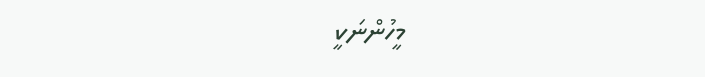މީހުންނަކީ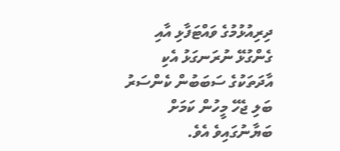ދިރިއުޅުމުގެ ވައްޓަފާޅި އާއި ގެންގުޅޭ ނުރަނގަޅު އެކި އާދަތަކުގެ ސަބަބުން ކެންސަރު ބަލި ޖެހޭ މީހުން ކަމަށް ބަޔާނުގައިވެ އެވެ.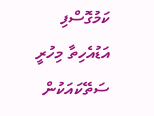ކަމުގޮސްފި
އަޑުއެހިތާ މިހުރީ
ސަތޭކައަކުން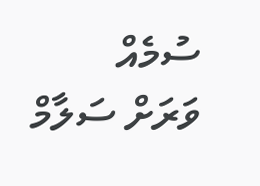ސުމެއް
ވަރަށް ސަލާމް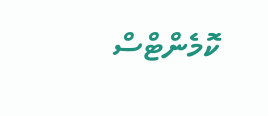ކޮމެންޓްސް